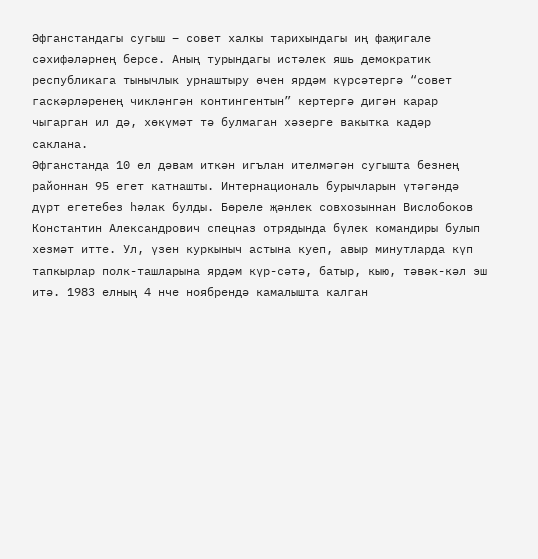Әфганстандагы сугыш – совет халкы тарихындагы иң фаҗигале сәхифәләрнең берсе. Аның турындагы истәлек яшь демократик республикага тынычлык урнаштыру өчен ярдәм күрсәтергә “совет гаскәрләренең чикләнгән контингентын” кертергә дигән карар чыгарган ил дә, хөкүмәт тә булмаган хәзерге вакытка кадәр саклана.
Әфганстанда 10 ел дәвам иткән игълан ителмәгән сугышта безнең районнан 95 егет катнашты. Интернациональ бурычларын үтәгәндә дүрт егетебез һәлак булды. Бөреле җәнлек совхозыннан Вислобоков Константин Александрович спецназ отрядында бүлек командиры булып хезмәт итте. Ул, үзен куркыныч астына куеп, авыр минутларда күп тапкырлар полк-ташларына ярдәм күр-сәтә, батыр, кыю, тәвәк-кәл эш итә. 1983 елның 4 нче ноябрендә камалышта калган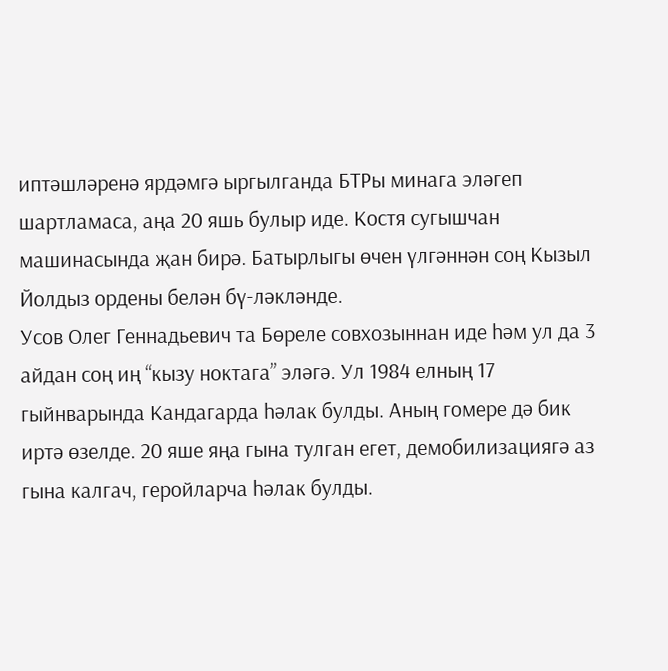иптәшләренә ярдәмгә ыргылганда БТРы минага эләгеп шартламаса, аңа 20 яшь булыр иде. Костя сугышчан машинасында җан бирә. Батырлыгы өчен үлгәннән соң Кызыл Йолдыз ордены белән бү-ләкләнде.
Усов Олег Геннадьевич та Бөреле совхозыннан иде һәм ул да 3 айдан соң иң “кызу ноктага” эләгә. Ул 1984 елның 17 гыйнварында Кандагарда һәлак булды. Аның гомере дә бик иртә өзелде. 20 яше яңа гына тулган егет, демобилизациягә аз гына калгач, геройларча һәлак булды.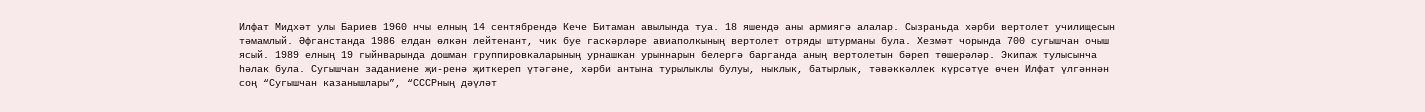Илфат Мидхәт улы Бариев 1960 нчы елның 14 сентябрендә Кече Битаман авылында туа. 18 яшендә аны армиягә алалар. Сызраньда хәрби вертолет училищесын тәмамлый. Әфганстанда 1986 елдан өлкән лейтенант, чик буе гаскәрләре авиаполкының вертолет отряды штурманы була. Хезмәт чорында 700 сугышчан очыш ясый. 1989 елның 19 гыйнварында дошман группировкаларының урнашкан урыннарын белергә барганда аның вертолетын бәреп төшерәләр. Экипаж тулысынча һәлак була. Сугышчан заданиене җи-ренә җиткереп үтәгәне, хәрби антына турылыклы булуы, ныклык, батырлык, тәвәккәллек күрсәтүе өчен Илфат үлгәннән соң “Сугышчан казанышлары”, “СССРның дәүләт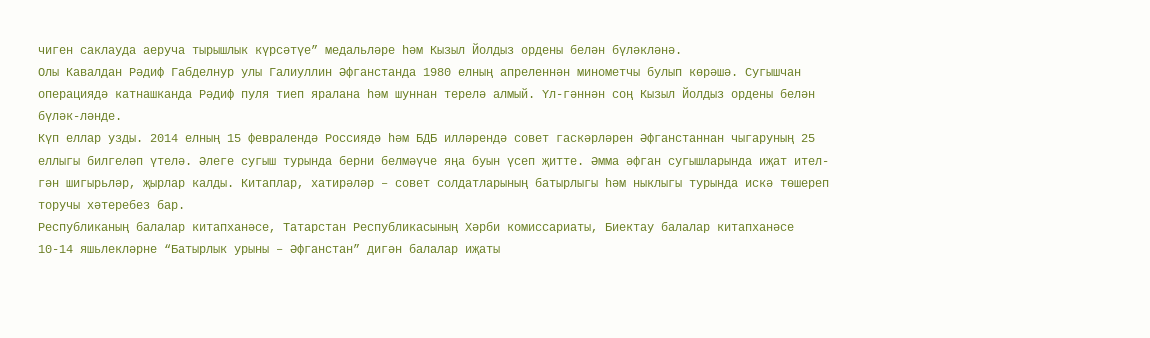чиген саклауда аеруча тырышлык күрсәтүе” медальләре һәм Кызыл Йолдыз ордены белән бүләкләнә.
Олы Кавалдан Рәдиф Габделнур улы Галиуллин Әфганстанда 1980 елның апреленнән минометчы булып көрәшә. Сугышчан операциядә катнашканда Рәдиф пуля тиеп яралана һәм шуннан терелә алмый. Үл-гәннән соң Кызыл Йолдыз ордены белән бүләк-ләнде.
Күп еллар узды. 2014 елның 15 февралендә Россиядә һәм БДБ илләрендә совет гаскәрләрен Әфганстаннан чыгаруның 25 еллыгы билгеләп үтелә. Әлеге сугыш турында берни белмәүче яңа буын үсеп җитте. Әмма әфган сугышларында иҗат ител-гән шигырьләр, җырлар калды. Китаплар, хатирәләр – совет солдатларының батырлыгы һәм ныклыгы турында искә төшереп торучы хәтеребез бар.
Республиканың балалар китапханәсе, Татарстан Республикасының Хәрби комиссариаты, Биектау балалар китапханәсе 10-14 яшьлекләрне “Батырлык урыны – Әфганстан” дигән балалар иҗаты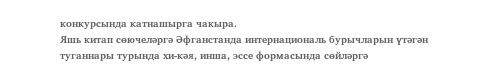конкурсында катнашырга чакыра.
Яшь китап сөючеләргә Әфганстанда интернациональ бурычларын үтәгән туганнары турында хи-кәя, инша, эссе формасында сөйләргә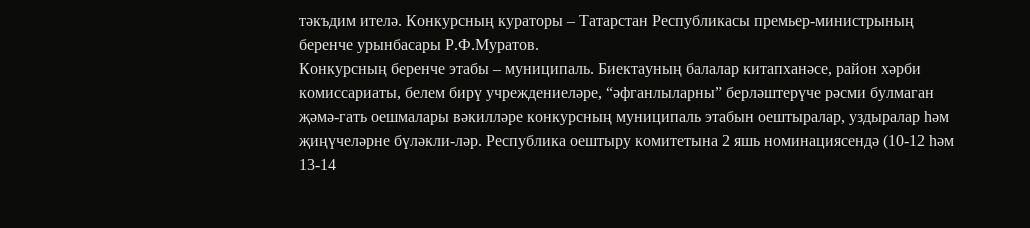тәкъдим ителә. Конкурсның кураторы – Татарстан Республикасы премьер-министрының беренче урынбасары Р.Ф.Муратов.
Конкурсның беренче этабы – муниципаль. Биектауның балалар китапханәсе, район хәрби комиссариаты, белем бирү учреждениеләре, “әфганлыларны” берләштерүче рәсми булмаган җәмә-гать оешмалары вәкилләре конкурсның муниципаль этабын оештыралар, уздыралар һәм җиңүчеләрне бүләкли-ләр. Республика оештыру комитетына 2 яшь номинациясендә (10-12 һәм 13-14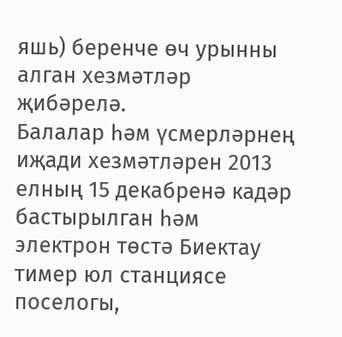яшь) беренче өч урынны алган хезмәтләр җибәрелә.
Балалар һәм үсмерләрнең иҗади хезмәтләрен 2013 елның 15 декабренә кадәр бастырылган һәм электрон төстә Биектау тимер юл станциясе поселогы,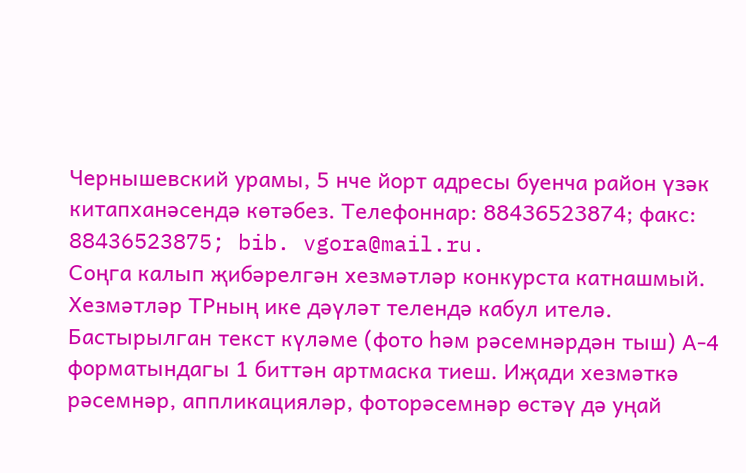Чернышевский урамы, 5 нче йорт адресы буенча район үзәк китапханәсендә көтәбез. Телефоннар: 88436523874; факс: 88436523875; bib. vgora@mail.ru.
Соңга калып җибәрелгән хезмәтләр конкурста катнашмый. Хезмәтләр ТРның ике дәүләт телендә кабул ителә. Бастырылган текст күләме (фото һәм рәсемнәрдән тыш) А-4 форматындагы 1 биттән артмаска тиеш. Иҗади хезмәткә рәсемнәр, аппликацияләр, фоторәсемнәр өстәү дә уңай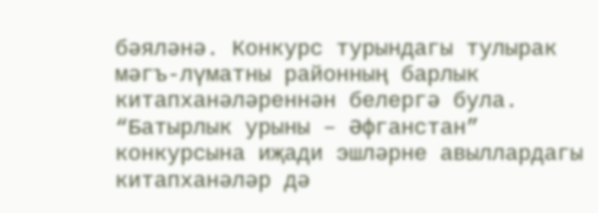бәяләнә. Конкурс турындагы тулырак мәгъ-лүматны районның барлык китапханәләреннән белергә була. “Батырлык урыны – Әфганстан” конкурсына иҗади эшләрне авыллардагы китапханәләр дә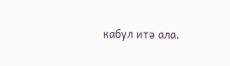кабул итә ала.